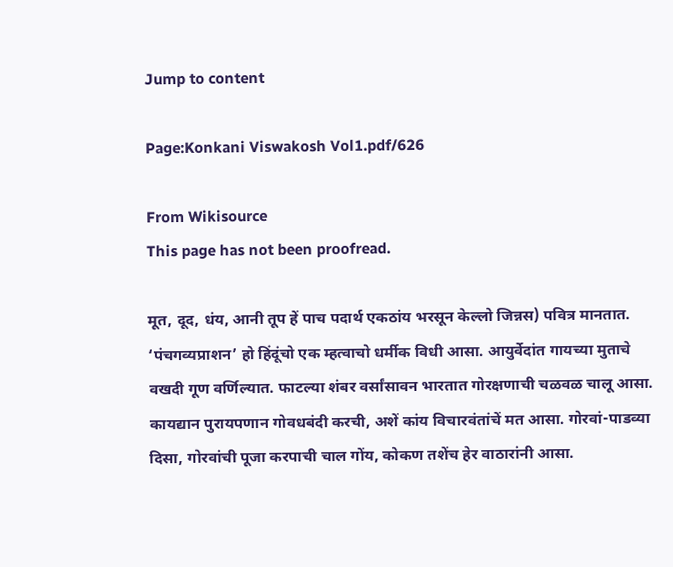Jump to content

Page:Konkani Viswakosh Vol1.pdf/626

From Wikisource
This page has not been proofread.

मूत, दूद, धंय, आनी तूप हें पाच पदार्थ एकठांय भरसून केल्लो जिन्नस) पवित्र मानतात. ‘पंचगव्यप्राशन’ हो हिंदूंचो एक म्हत्वाचो धर्मीक विधी आसा. आयुर्वेदांत गायच्या मुताचे वखदी गूण वर्णिल्यात. फाटल्या शंबर वर्सांसावन भारतात गोरक्षणाची चळवळ चालू आसा. कायद्यान पुरायपणान गोवधबंदी करची, अशें कांय विचारवंतांचें मत आसा. गोरवां-पाडव्या दिसा, गोरवांची पूजा करपाची चाल गोंय, कोकण तशेंच हेर वाठारांनी आसा.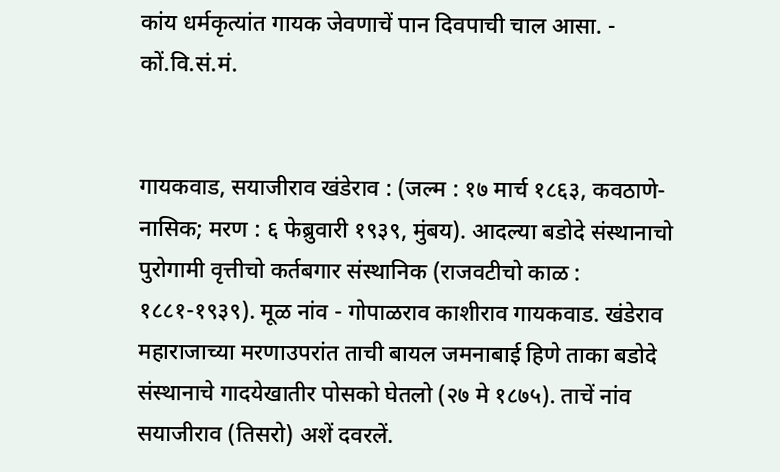कांय धर्मकृत्यांत गायक जेवणाचें पान दिवपाची चाल आसा. - कों.वि.सं.मं.


गायकवाड, सयाजीराव खंडेराव : (जल्म : १७ मार्च १८६३, कवठाणे-नासिक; मरण : ६ फेब्रुवारी १९३९, मुंबय). आदल्या बडोदे संस्थानाचो पुरोगामी वृत्तीचो कर्तबगार संस्थानिक (राजवटीचो काळ : १८८१-१९३९). मूळ नांव - गोपाळराव काशीराव गायकवाड. खंडेराव महाराजाच्या मरणाउपरांत ताची बायल जमनाबाई हिणे ताका बडोदे संस्थानाचे गादयेखातीर पोसको घेतलो (२७ मे १८७५). ताचें नांव सयाजीराव (तिसरो) अशें दवरलें.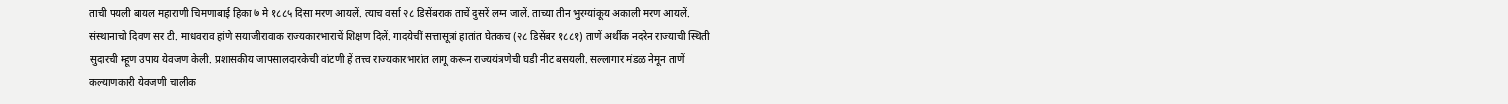ताची पयली बायल महाराणी चिमणाबाई हिका ७ मे १८८५ दिसा मरण आयलें. त्याच वर्सा २८ डिसेंबराक ताचें दुसरें लग्न जालें. ताच्या तीन भुरग्यांकूय अकाली मरण आयलें. संस्थानाचो दिवण सर टी. माधवराव हांणे सयाजीरावाक राज्यकारभाराचें शिक्षण दिलें. गादयेचीं सत्तासूत्रां हातांत घेतकच (२८ डिसेंबर १८८१) ताणें अर्थीक नदरेन राज्याची स्थिती सुदारची म्हूण उपाय येवजण केली. प्रशासकीय जापसालदारकेची वांटणी हें तत्त्व राज्यकारभारांत लागू करून राज्ययंत्रणेची घडी नीट बसयली. सल्लागार मंडळ नेमून ताणें कल्याणकारी येवजणी चालीक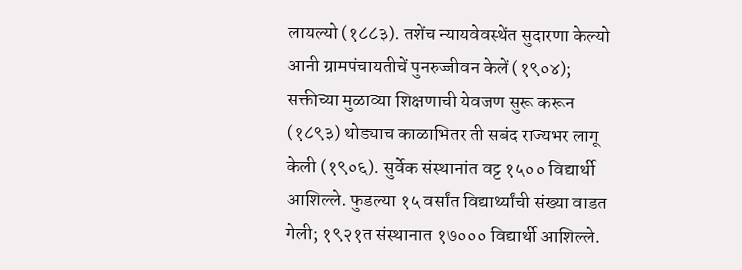लायल्यो (१८८३). तशेंच न्यायवेवस्थेंत सुदारणा केल्यो आनी ग्रामपंचायतीचें पुनरुज्जीवन केलें (१९०४); सक्तीच्या मुळाव्या शिक्षणाची येवजण सुरू करून (१८९३) थोड्याच काळाभितर ती सबंद राज्यभर लागू केली (१९०६). सुर्वेक संस्थानांत वट्ट १५०० विद्यार्थी आशिल्ले. फुडल्या १५ वर्सांत विद्यार्थ्यांची संख्या वाडत गेली; १९२१त संस्थानात १७००० विद्यार्थी आशिल्ले.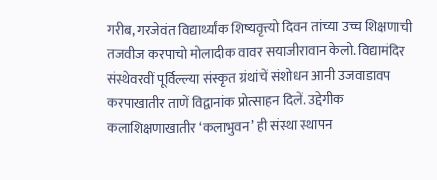गरीब, गरजेवंत विद्यार्थ्यांक शिष्यवृत्त्यो दिवन तांच्या उच्च शिक्षणाची तजवीज करपाचो मोलादीक वावर सयाजीरावान केलो. विद्यामंदिर संस्थेवरवीं पूर्विल्ल्या संस्कृत ग्रंथांचें संशोधन आनी उजवाडावप करपाखातीर ताणें विद्वानांक प्रोत्साहन दिलें. उद्देगीक कलाशिक्षणाखातीर ‘कलाभुवन’ ही संस्था स्थापन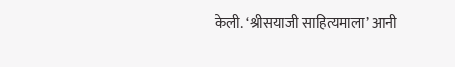केली. ‘श्रीसयाजी साहित्यमाला’ आनी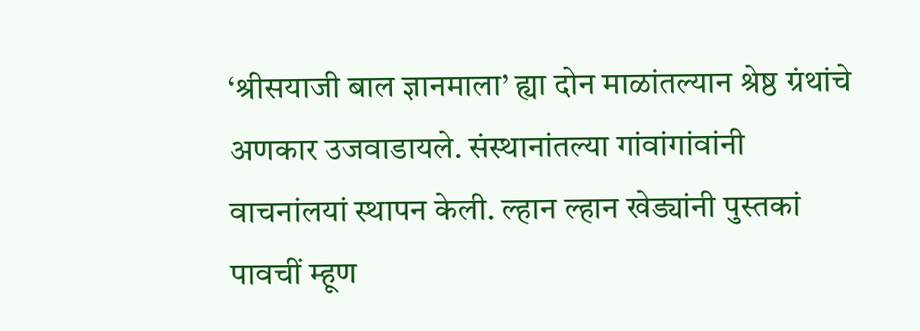‘श्रीसयाजी बाल ज्ञानमाला’ ह्या दोन माळांतल्यान श्रेष्ठ ग्रंथांचे अणकार उजवाडायले. संस्थानांतल्या गांवांगांवांनी वाचनांलयां स्थापन केली. ल्हान ल्हान खेड्यांनी पुस्तकां पावचीं म्हूण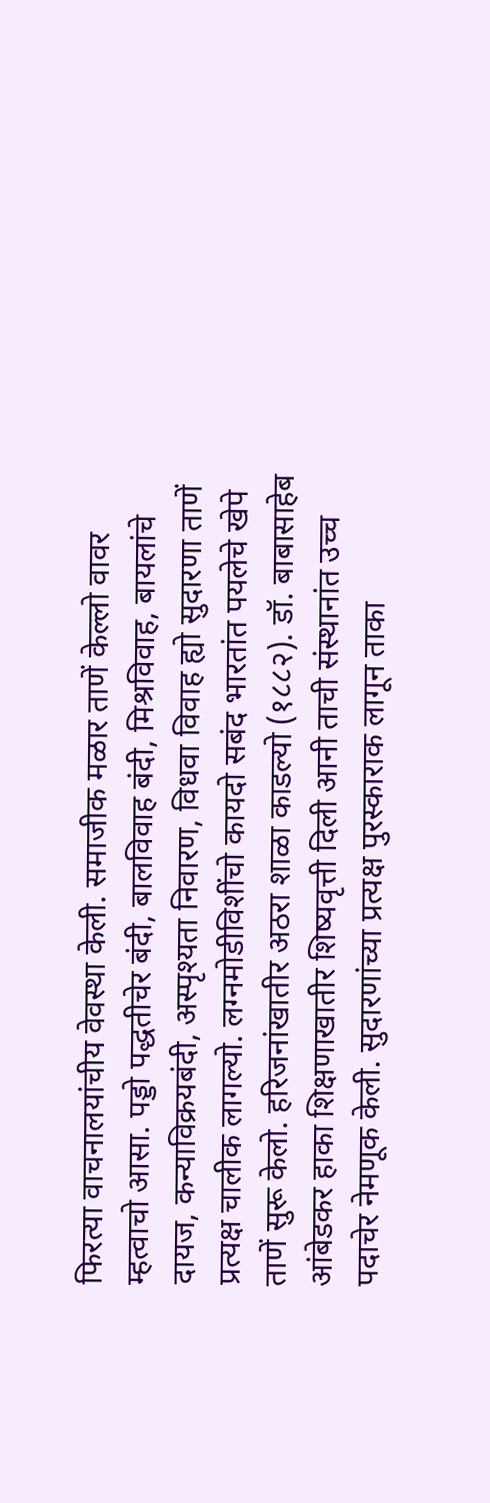फिरत्या वाचनालयांचीय वेवस्था केली. समाजीक मळार ताणें केल्लो वावर म्हत्वाचो आसा. पड्डो पद्धतीचेर बंदी, बालविवाह बंदी, मिश्रविवाह, बायलांचे दायज, कन्याविक्रयबंदी, अस्पृश्यता निवारण, विधवा विवाह ह्यो सुदारणा ताणें प्रत्यक्ष चालीक लागल्यो. लग्नमोडीविशींचो कायदो सबंद भारतांत पयलेचे खेपे ताणें सुरू केलो. हरिजनांखातीर अठरा शाळा काडल्यो (१८८२). डॉ. बाबासाहेब आंबेडकर हाका शिक्षणाखातीर शिष्यवृत्ती दिली आनी ताची संस्थानांत उच्च पदाचेर नेमणूक केली. सुदारणांच्या प्रत्यक्ष पुरस्काराक लागून ताका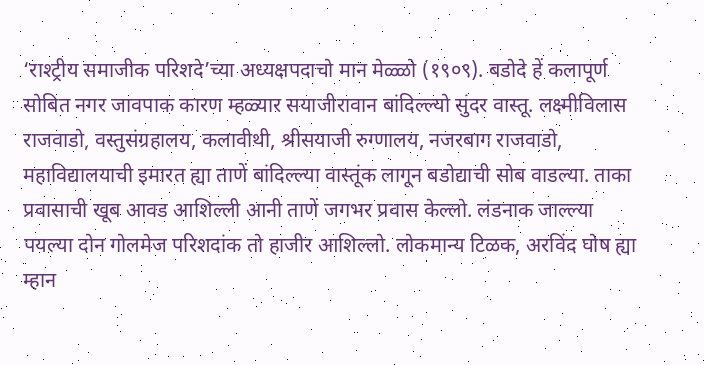‘राश्ट्रीय समाजीक परिशदे’च्या अध्यक्षपदाचो मान मेळ्ळो (१९०९). बडोदे हें कलापूर्ण सोबित नगर जावपाक कारण म्हळ्यार सयाजीरावान बांदिल्ल्यो सुंदर वास्तू. लक्ष्मीविलास राजवाडो, वस्तुसंग्रहालय, कलावीथी, श्रीसयाजी रुग्णालय, नजरबाग राजवाडो, महाविद्यालयाची इमारत ह्या ताणें बांदिल्ल्या वास्तूंक लागून बडोद्याची सोब वाडल्या. ताका प्रवासाची खूब आवड आशिल्ली आनी ताणें जगभर प्रवास केल्लो. लंडनाक जाल्ल्या पयल्या दोन गोलमेज परिशदांक तो हाजीर आशिल्लो. लोकमान्य टिळक, अरविंद घोष ह्या म्हान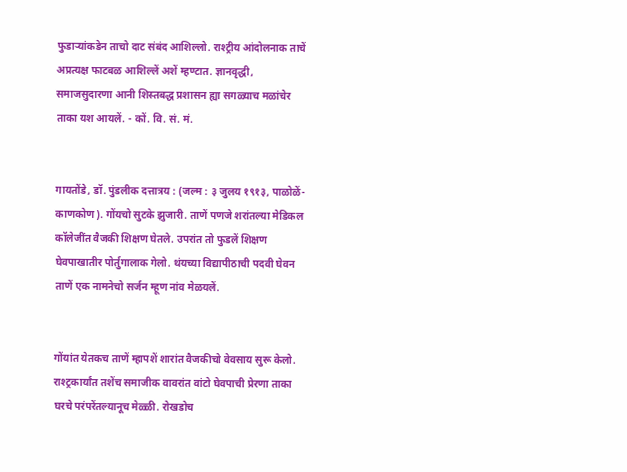फुडार्‍यांकडेन ताचो दाट संबंद आशिल्लो. राश्ट्रीय आंदोलनाक ताचें अप्रत्यक्ष फाटबळ आशिल्लें अशें म्हण्टात. ज्ञानवृद्धी, समाजसुदारणा आनी शिस्तबद्ध प्रशासन ह्या सगळ्याच मळांचेर ताका यश आयलें. - कों. वि. सं. मं.


गायतोंडे, डॉ. पुंडलीक दत्तात्रय : (जल्म : ३ जुलय १९१३, पाळोळें-काणकोण). गोंयचो सुटके झुजारी. ताणें पणजे शरांतल्या मेडिकल कॉलेजींत वैजकी शिक्षण घेतले. उपरांत तो फुडलें शिक्षण घेवपाखातीर पोर्तुगालाक गेलो. थंयच्या विद्यापीठाची पदवी घेवन ताणें एक नामनेचो सर्जन म्हूण नांव मेळयलें.


गोंयांत येतकच ताणें म्हापशें शारांत वैजकीचो वेवसाय सुरू केलो. राश्ट्रकार्यांत तशेंच समाजीक वावरांत वांटो घेवपाची प्रेरणा ताका घरचे परंपरेंतल्यानूच मेळ्ळी. रोखडोच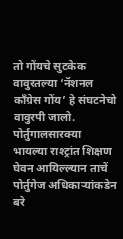तो गोंयचे सुटकेक वावुरतल्या ‘नॅशनल कॉंग्रेस गोंय’ हे संघटनेचो वावुरपी जालो. पोर्तुगालसारक्या भायल्या राश्ट्रांत शिक्षण घेवन आयिल्ल्यान ताचें पोर्तुगेज अधिकार्‍यांकडेन बरे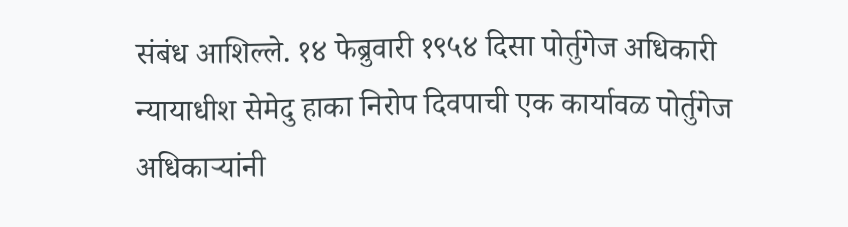संबंध आशिल्ले. १४ फेब्रुवारी १९५४ दिसा पोर्तुगेज अधिकारी न्यायाधीश सेमेदु हाका निरोप दिवपाची एक कार्यावळ पोर्तुगेज अधिकार्‍यांनी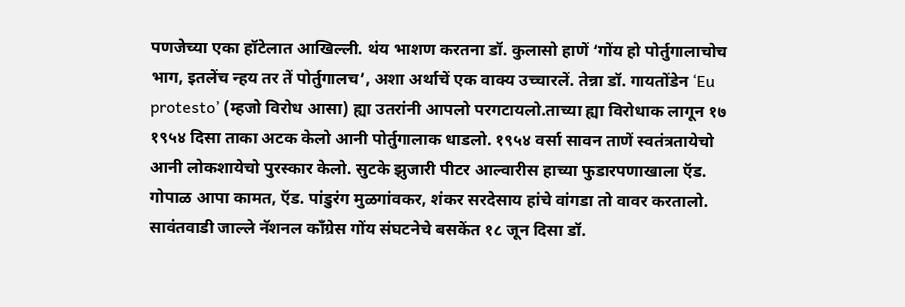पणजेच्या एका हॉटेलात आखिल्ली. थंय भाशण करतना डॉ. कुलासो हाणें ‘गोंय हो पोर्तुगालाचोच भाग, इतलेंच न्हय तर तें पोर्तुगालच’, अशा अर्थाचें एक वाक्य उच्चारलें. तेन्ना डॉ. गायतोंडेन ‘Eu protesto’ (म्हजो विरोध आसा) ह्या उतरांनी आपलो परगटायलो.ताच्या ह्या विरोधाक लागून १७ १९५४ दिसा ताका अटक केलो आनी पोर्तुगालाक धाडलो. १९५४ वर्सा सावन ताणें स्वतंत्रतायेचो आनी लोकशायेचो पुरस्कार केलो. सुटके झुजारी पीटर आल्वारीस हाच्या फुडारपणाखाला ऍड. गोपाळ आपा कामत, ऍड. पांडुरंग मुळगांवकर, शंकर सरदेसाय हांचे वांगडा तो वावर करतालो. सावंतवाडी जाल्ले नॅशनल कॉंग्रेस गोंय संघटनेचे बसकेंत १८ जून दिसा डॉ.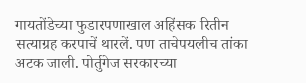गायतोंडेच्या फुडारपणाखाल अहिंसक रितीन सत्याग्रह करपाचें थारलें. पण ताचेपयलीच तांका अटक जाली. पोर्तुगेज सरकारच्या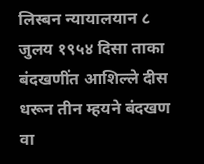लिस्बन न्यायालयान ८ जुलय १९५४ दिसा ताका बंदखणींत आशिल्ले दीस धरून तीन म्हयने बंदखण वा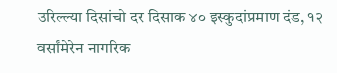उरिल्ल्या दिसांचो दर दिसाक ४० इस्कुदांप्रमाण दंड, १२ वर्सांमेरेन नागरिक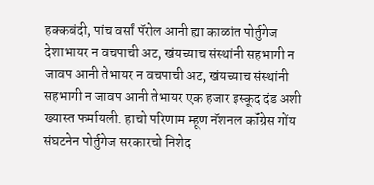हक्कबंदी, पांच वर्सां पॅरोल आनी ह्या काळांत पोर्तुगेज देशाभायर न वचपाची अट, खंयच्याच संस्थांनी सहभागी न जावप आनी तेभायर न वचपाची अट, खंयच्याच संस्थांनी सहभागी न जावप आनी तेभायर एक हजार इस्कूद दंड अशी ख्यास्त फर्मायली. हाचो परिणाम म्हूण नॅशनल कॉंग्रेस गोंय संघटनेन पोर्तुगेज सरकारचो निशेद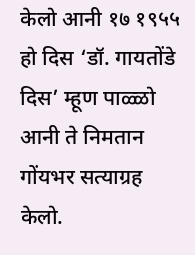केलो आनी १७ १९५५ हो दिस ‘डॉ. गायतोंडे दिस’ म्हूण पाळ्ळो आनी ते निमतान गोंयभर सत्याग्रह केलो.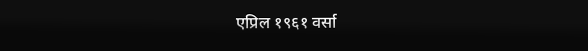एप्रिल १९६१ वर्सा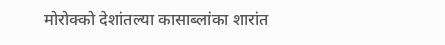मोरोक्को देशांतल्या कासाब्लांका शारांत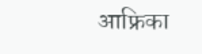आफ्रिका